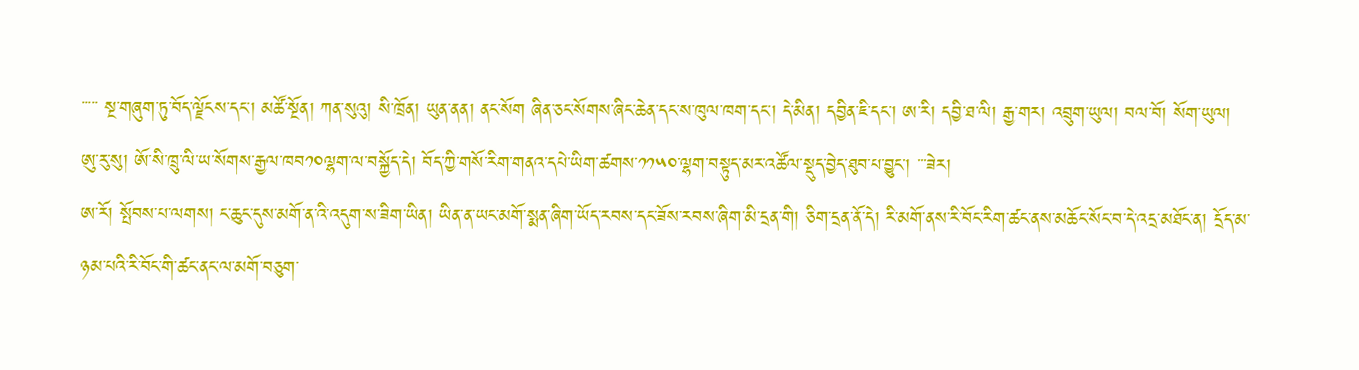་་་་་ སྔ་གཞུག་ཏུ་བོད་ལྗོངས་དང་། མཚོ་སྔོན། ཀན་སུའུ། སི་ཁྲོན། ཡུན་ནན། ནང་སོག ཞིན་ཅང་སོགས་ཞིང་ཆེན་དང་ས་ཁུལ་ཁག་དང་། དེ་མིན། དབྱིན་ཇི་དང་། ཨ་རི། དབྱི་ཐ་ལི། རྒྱ་གར། འབྲུག་ཡུལ། བལ་བོ། སོག་ཡུལ། ཨུ་རུ་སུ། ཨོ་སི་ཁྲུ་ལི་ཡ་སོགས་རྒྱལ་ཁབ༡༠ལྷག་ལ་བསྐྱོད་དེ། བོད་ཀྱི་གསོ་རིག་གནའ་དཔེ་ཡིག་ཚགས་༡༡༥༠་ལྷག་བསྟུད་མར་འཚོལ་སྡུད་བྱེད་ཐུབ་པ་བྱུང་། ་་་ཟེར།
ཨ་རོ། སྤོབས་པ་ལགས། ང་ཆུང་དུས་མགོ་ན་འི་འདུག་ས་ཟིག་ཡིན། ཡིན་ན་ཡང་མགོ་སྨན་ཞིག་ཡོད་རབས་དང་ཟོས་རབས་ཞིག་མི་དྲན་གི། ཅིག་དྲན་ནོ་དེ། རི་མགོ་ནས་རི་བོང་རིག་ཚང་ནས་མཆོང་སོང་བ་དེ་འདྲ་མཐོང་ན། དྲོད་མ་ཉམ་པའི་རི་བོང་གི་ཚང་ནང་ལ་མགོ་བཅུག་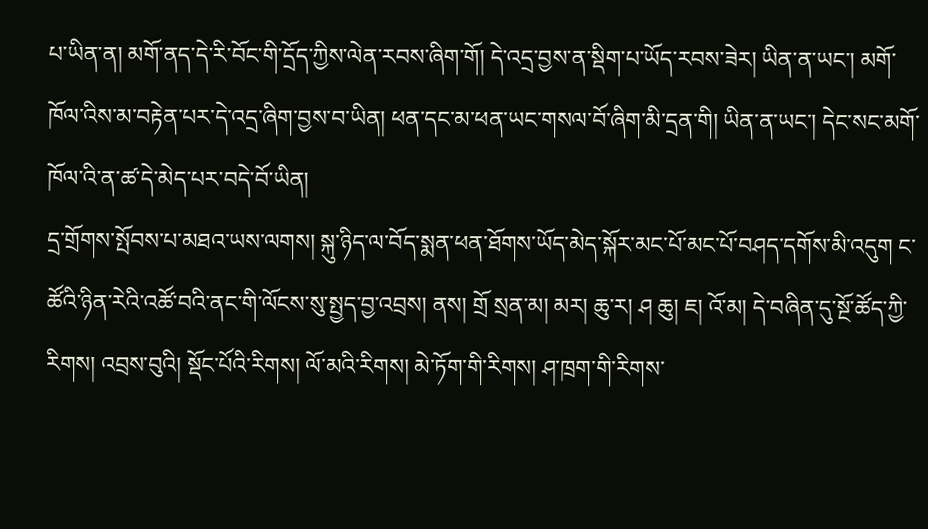པ་ཡིན་ན། མགོ་ནད་དེ་རི་བོང་གི་དྲོད་ཀྱིས་ལེན་རབས་ཞིག་གོ། དེ་འདྲ་བྱས་ན་སྡིག་པ་ཡོད་རབས་ཟེར། ཡིན་ན་ཡང་། མགོ་ཁོལ་འིས་མ་བརྟེན་པར་དེ་འདྲ་ཞིག་བྱས་བ་ཡིན། ཕན་དང་མ་ཕན་ཡང་གསལ་བོ་ཞིག་མི་དྲན་གི། ཡིན་ན་ཡང་། དེང་སང་མགོ་ཁོལ་འི་ན་ཚ་དེ་མེད་པར་བདེ་བོ་ཡིན།
དྲ་གྲོགས་སྤོབས་པ་མཐའ་ཡས་ལགས། སྐུ་ཉིད་ལ་བོད་སྨན་ཕན་ཐོགས་ཡོད་མེད་སྐོར་མང་པོ་མང་པོ་བཤད་དགོས་མི་འདུག ང་ཚོའི་ཉིན་རེའི་འཚོ་བའི་ནང་གི་ལོངས་སུ་སྤྱད་བྱ་འབྲས། ནས། གྲོ སྲན་མ། མར། ཆུ་ར། ཤ ཆུ། ཇ། འོ་མ། དེ་བཞིན་དུ་སྔོ་ཚོད་ཀྱི་རིགས། འབྲས་བུའི། སྡོང་པོའི་རིགས། ལོ་མའི་རིགས། མེ་ཏོག་གི་རིགས། ཤ་ཁྲག་གི་རིགས་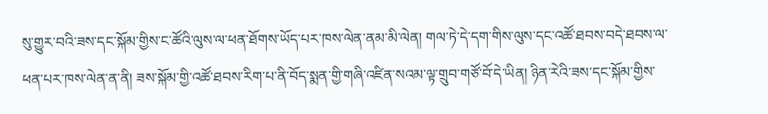སུ་གྱུར་བའི་ཟས་དང་སྐོམ་གྱིས་ང་ཚོའི་ལུས་ལ་ཕན་ཐོགས་ཡོད་པར་ཁས་ལེན་ནམ་མི་ལེན། གལ་ཏེ་དེ་དག་གིས་ལུས་དང་འཚོ་ཐབས་བདེ་ཐབས་ལ་ཕན་པར་ཁས་ལེན་ན་ནི། ཟས་སྐོམ་གྱི་འཚོ་ཐབས་རིག་པ་ནི་བོད་སྨན་གྱི་གཞི་འཛིན་སའམ་ལྟ་གྲུབ་གཙོ་བོ་དེ་ཡིན། ཉིན་རེའི་ཟས་དང་སྐོམ་གྱིས་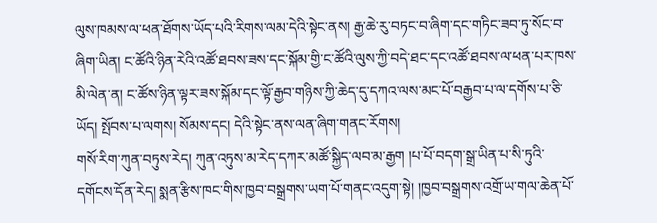ལུས་ཁམས་ལ་ཕན་ཐོགས་ཡོད་པའི་རིགས་ལམ་དེའི་སྟེང་ནས། རྒྱ་ཆེ་རུ་བཏང་བ་ཞིག་དང་གཏིང་ཟབ་ཏུ་སོང་བ་ཞིག་ཡིན། ང་ཚོའི་ཉིན་རེའི་འཚོ་ཐབས་ཟས་དང་སྐོམ་གྱི་ང་ཚོའི་ལུས་ཀྱི་བདེ་ཐང་དང་འཚོ་ཐབས་ལ་ཕན་པར་ཁས་མི་ལེན་ན། ང་ཚོས་ཉིན་ལྟར་ཟས་སྐོམ་དང་ལྟོ་རྒྱབ་གཉིས་ཀྱི་ཆེད་དུ་དཀའ་ལས་མང་པོ་བརྒྱབ་པ་ལ་དགོས་པ་ཅི་ཡོད། སྤོབས་པ་ལགས། སོམས་དང། དེའི་སྟེང་ནས་ལན་ཞིག་གནང་རོགས།
གསོ་རིག་ཀུན་བཏུས་རེད། ཀུན་འཏུས་མ་རེད་དཀར་མཚོ་སྐྱིད་ལབ་མ་རྒྱག །པ་པོ་བདག་སྒྲ་ཡིན་པ་སི་ཏུའི་དགོངས་དོན་རེད། སྨན་རྩིས་ཁང་གིས་ཁྱབ་བསྒྲགས་ཡག་པོ་གནང་འདུག་སྟེ། །ཁྱབ་བསྒྲགས་འགྲོ་ཡ་གལ་ཆེན་པོ་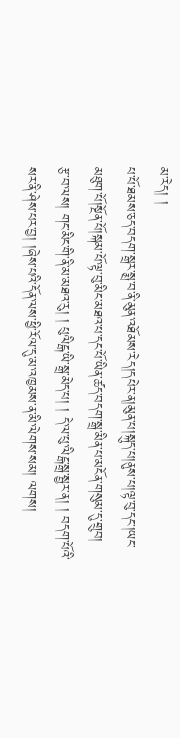མ་རེད། །
པ་པོ་ཐམས་ཅད་བདག་སྒྲར་སྨྲ་བ་ནི་མུན་འཐོམས་རེད།དཔེར་ན།མུན་པ།སྐུད་པ།ནུས་པ།ལྟ་བུ་དང་།ཡང་མཐུག་པོ།སྔོན་པོ།སྐམ་པོ་ལྟ་བུ་མིང་མཐའ་པ་དང་པོ་ཡིན་ཚད་བདག་སྒྲ་མིན་པ་མངོན་གསུམ་དུ་གྲུབ།
རྩ་བ་ལས། གང་མིང་གི་ནི་མ་མཐའ་རུ། ། པུལིངྒ་ཡི་སྒྲ་མེད་པ། ། དེ་ལ་པུ་ལིངྒ་སྒྲ་སྦྱར་ན། ། བདག་པོའི་སར་ནི་ཤེས་པར་བྱ། །ཞེས་པའི་དོན་ལས་ཕྱི་རོལ་དུ་མ་འཁྱམས་ན་མི་ལེགས་སམ། ལགས།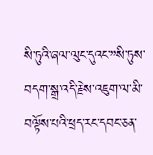སི་ཏུའི་ཞལ་ལུང་དུའང་”སི་ཏུས་བདག་སྒྲ་འདི་རྗེས་འཇུག་ལ་མི་བལྟོས་པའི་ཕྲད་རང་དབང་ཅན་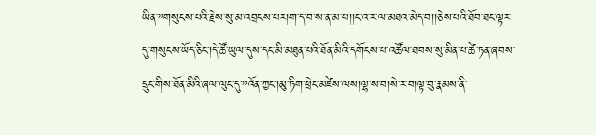ཡིན་”གསུངས་པའི་རྗེས་སུ་མ་འབྲངས་པར།ག་ད་བ་ས་ན་མ་པ།།ང་འ་ར་ལ་མཐའ་མེད་བ།།ཅེས་པའི་ཐོབ་ཐང་ལྟར་དུ་གསུངས་ཡོད་ཅིང་།དེ་ཚོ་ཡུལ་དུས་དང་མི་མཐུན་པའི་ཐོན་མིའི་དགོངས་པ་འཚོལ་ཐབས་སུ་མིན་པ་ཚེ་ཏན་ཞབས་དྲུང་གིས་ཐོན་མིའི་ཞལ་ལུང་དུ་”འོན་ཀྱང་།མུ་ཏིག་ཕྲེང་མཛེས་ལས།ལྷ་ས་བ།སེ་ར་བ།ལྟ་བུ་རྣམས་ནི་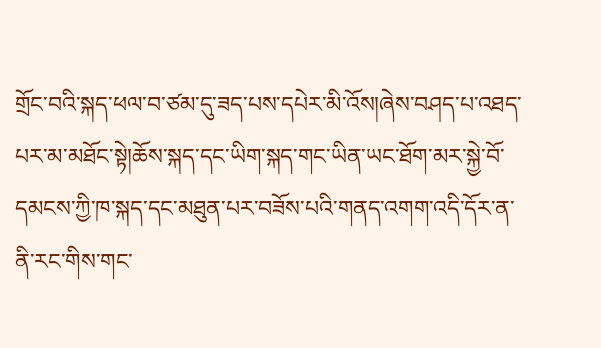གྲོང་བའི་སྐད་ཕལ་བ་ཙམ་དུ་ཟད་པས་དཔེར་མི་འོས།ཞེས་བཤད་པ་འཐད་པར་མ་མཐོང་སྟེ།ཆོས་སྐད་དང་ཡིག་སྐད་གང་ཡིན་ཡང་ཐོག་མར་སྐྱེ་བོ་དམངས་ཀྱི་ཁ་སྐད་དང་མཐུན་པར་བཟོས་པའི་གནད་འགག་འདི་དོར་ན་ནི་རང་གིས་གང་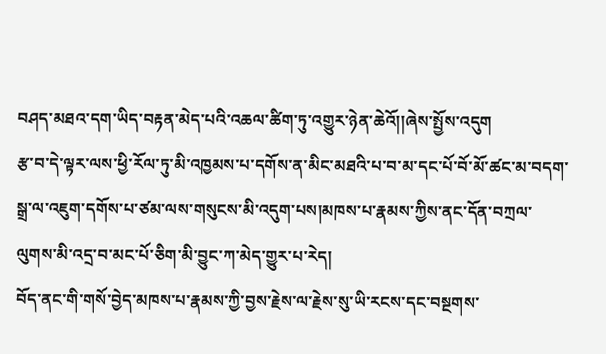བཤད་མཐའ་དག་ཡིད་བརྟན་མེད་པའི་འཆལ་ཚིག་ཏུ་འགྱུར་ཉེན་ཆེའོ།།ཞེས་སྤྱོས་འདུག
རྩ་བ་དེ་ལྟར་ལས་ཕྱི་རོལ་ཏུ་མི་འཁྱམས་པ་དགོས་ན་མིང་མཐའི་པ་བ་མ་དང་པོ་བོ་མོ་ཚང་མ་བདག་སྒྲ་ལ་འཇུག་དགོས་པ་ཙམ་ལས་གསུངས་མི་འདུག་པས།མཁས་པ་རྣམས་ཀྱིས་ནང་དོན་བཀྲལ་ལུགས་མི་འདྲ་བ་མང་པོ་ཅིག་མི་བྱུང་ཀ་མེད་གྱུར་པ་རེད།
བོད་ནང་གི་གསོ་བྱེད་མཁས་པ་རྣམས་ཀྱི་བྱས་རྗེས་ལ་རྗེས་སུ་ཡི་རངས་དང་བསྔགས་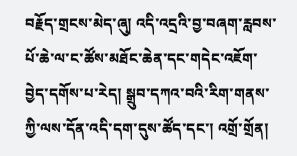བརྗོད་གྲངས་མེད་ཞུ། འདི་འདྲའི་བྱ་བཞག་རླབས་པོ་ཆེ་ལ་ང་ཚོས་མཐོང་ཆེན་དང་གདེང་འཇོག་བྱེད་དགོས་པ་རེད། སྒྲུབ་དཀའ་བའི་རིག་གནས་ཀྱི་ལས་དོན་འདི་དག་དུས་ཚོད་དང་། འགྲོ་གྲོན།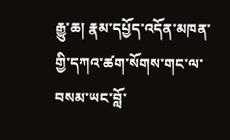རྒྱུ་ཆ། རྣམ་དཔྱོད་འདོན་མཁན་གྱི་དཀའ་ཚག་སོགས་གང་ལ་བསམ་ཡང་བློ་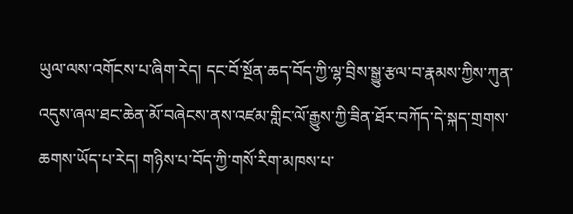ཡུལ་ལས་འགོངས་པ་ཞིག་རེད། དང་བོ་སྔོན་ཆད་བོད་ཀྱི་ལྷ་བྲིས་སྒྱུ་རྩལ་བ་རྣམས་ཀྱིས་ཀུན་འདུས་ཞལ་ཐང་ཆེན་མོ་བཞེངས་ནས་འཛམ་གླིང་ལོ་རྒྱུས་ཀྱི་ཟིན་ཐོར་བཀོད་དེ་སྐད་གྲགས་ཆགས་ཡོད་པ་རེད། གཉིས་པ་བོད་ཀྱི་གསོ་རིག་མཁས་པ་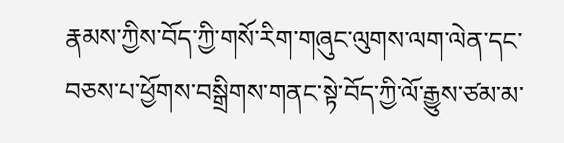རྣམས་ཀྱིས་བོད་ཀྱི་གསོ་རིག་གཞུང་ལུགས་ལག་ལེན་དང་བཅས་པ་ཕྱོགས་བསྒྲིགས་གནང་སྟེ་བོད་ཀྱི་ལོ་རྒྱུས་ཙམ་མ་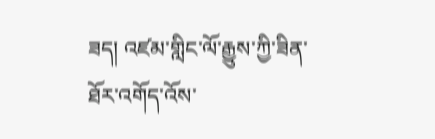ཟད། འཛམ་གླིང་ལོ་རྒྱུས་ཀྱི་ཟིན་ཐོར་འགོད་འོས་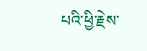པའི་ཕྱི་རྗེས་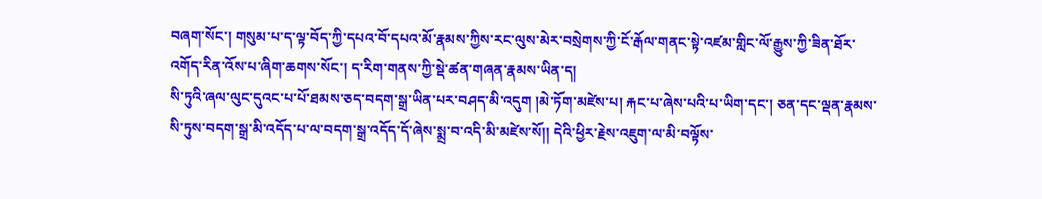བཞག་སོང་། གསུམ་པ་ད་ལྟ་བོད་ཀྱི་དཔའ་བོ་དཔའ་མོ་རྣམས་ཀྱིས་རང་ལུས་མེར་བསྲེགས་ཀྱི་ངོ་རྒོལ་གནང་སྟེ་འཛམ་གླིང་ལོ་རྒྱུས་ཀྱི་ཟིན་ཐོར་འགོད་རིན་འོས་པ་ཞིག་ཆགས་སོང་། ད་རིག་གནས་ཀྱི་སྡེ་ཚན་གཞན་རྣམས་ཡིན་ད།
སི་ཏུའི་ཞལ་ལུང་དུའང་པ་པོ་ཐམས་ཅད་བདག་སྒྲ་ཡིན་པར་བཤད་མི་འདུག །མེ་ཏོག་མཛེས་པ། རྐང་པ་ཞེས་པའི་པ་ཡིག་དང་། ཅན་དང་ལྡན་རྣམས་སི་ཏུས་བདག་སྒྲ་མི་འདོད་པ་ལ་བདག་སྒྲ་འདོད་དོ་ཞེས་སྨྲ་བ་འདི་མི་མཛེས་སོ།། དེའི་ཕྱིར་རྗེས་འཇུག་ལ་མི་བལྟོས་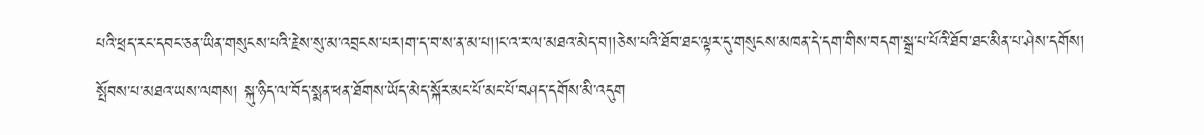པའི་ཕྲད་རང་དབང་ཅན་ཡིན་གསུངས་པའི་རྗེས་སུ་མ་འབྲངས་པར།ག་ད་བ་ས་ན་མ་པ།།ང་འ་ར་ལ་མཐའ་མེད་བ།།ཅེས་པའི་ཐོབ་ཐང་ལྟར་དུ་གསུངས་མཁན་དེ་དག་གིས་བདག་སྒྲ་པ་པོའི་ཐོབ་ཐང་མིན་པ་ཤེས་དགོས།
སྤོབས་པ་མཐའ་ཡས་ལགས། སྐུ་ཉིད་ལ་བོད་སྨན་ཕན་ཐོགས་ཡོད་མེད་སྐོར་མང་པོ་མང་པོ་བཤད་དགོས་མི་འདུག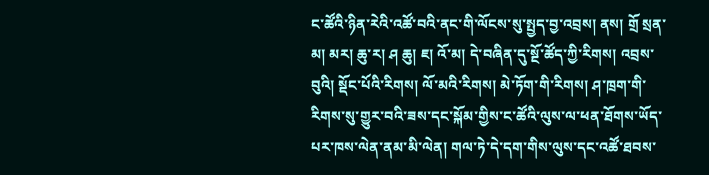ང་ཚོའི་ཉིན་རེའི་འཚོ་བའི་ནང་གི་ལོངས་སུ་སྤྱད་བྱ་འབྲས། ནས། གྲོ སྲན་མ། མར། ཆུ་ར། ཤ ཆུ། ཇ། འོ་མ། དེ་བཞིན་དུ་སྔོ་ཚོད་ཀྱི་རིགས། འབྲས་བུའི། སྡོང་པོའི་རིགས། ལོ་མའི་རིགས། མེ་ཏོག་གི་རིགས། ཤ་ཁྲག་གི་རིགས་སུ་གྱུར་བའི་ཟས་དང་སྐོམ་གྱིས་ང་ཚོའི་ལུས་ལ་ཕན་ཐོགས་ཡོད་པར་ཁས་ལེན་ནམ་མི་ལེན། གལ་ཏེ་དེ་དག་གིས་ལུས་དང་འཚོ་ཐབས་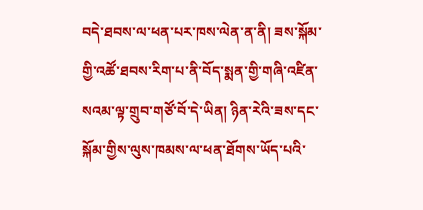བདེ་ཐབས་ལ་ཕན་པར་ཁས་ལེན་ན་ནི། ཟས་སྐོམ་གྱི་འཚོ་ཐབས་རིག་པ་ནི་བོད་སྨན་གྱི་གཞི་འཛིན་སའམ་ལྟ་གྲུབ་གཙོ་བོ་དེ་ཡིན། ཉིན་རེའི་ཟས་དང་སྐོམ་གྱིས་ལུས་ཁམས་ལ་ཕན་ཐོགས་ཡོད་པའི་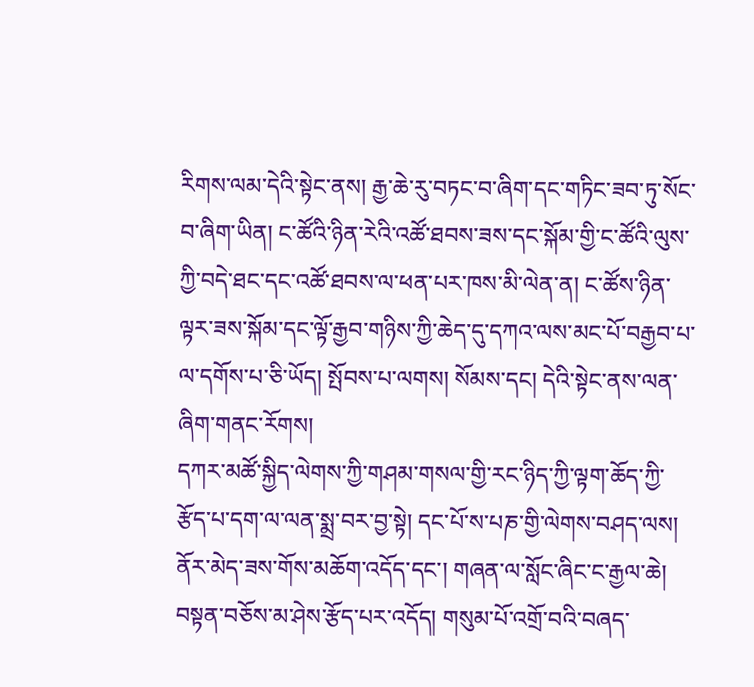རིགས་ལམ་དེའི་སྟེང་ནས། རྒྱ་ཆེ་རུ་བཏང་བ་ཞིག་དང་གཏིང་ཟབ་ཏུ་སོང་བ་ཞིག་ཡིན། ང་ཚོའི་ཉིན་རེའི་འཚོ་ཐབས་ཟས་དང་སྐོམ་གྱི་ང་ཚོའི་ལུས་ཀྱི་བདེ་ཐང་དང་འཚོ་ཐབས་ལ་ཕན་པར་ཁས་མི་ལེན་ན། ང་ཚོས་ཉིན་ལྟར་ཟས་སྐོམ་དང་ལྟོ་རྒྱབ་གཉིས་ཀྱི་ཆེད་དུ་དཀའ་ལས་མང་པོ་བརྒྱབ་པ་ལ་དགོས་པ་ཅི་ཡོད། སྤོབས་པ་ལགས། སོམས་དང། དེའི་སྟེང་ནས་ལན་ཞིག་གནང་རོགས།
དཀར་མཚོ་སྐྱིད་ལེགས་ཀྱི་གཤམ་གསལ་གྱི་རང་ཉིད་ཀྱི་ལྟག་ཆོད་ཀྱི་རྩོད་པ་དག་ལ་ལན་སྨྲ་བར་བྱ་སྟེ། དང་པོ་ས་པཎ་གྱི་ལེགས་བཤད་ལས། ནོར་མེད་ཟས་གོས་མཆོག་འདོད་དང་། གཞན་ལ་སློང་ཞིང་ང་རྒྱལ་ཆེ། བསྟན་བཅོས་མ་ཤེས་རྩོད་པར་འདོད། གསུམ་པོ་འགྲོ་བའི་བཞད་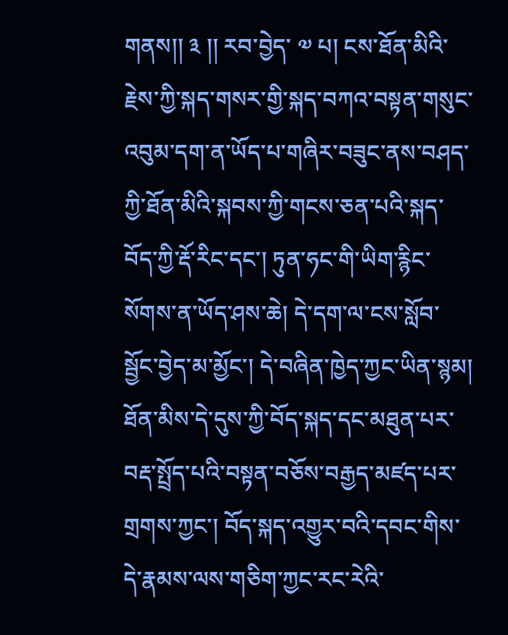གནས།། ༣ །། རབ་བྱེད་ ༧ པ། ངས་ཐོན་མིའི་རྗེས་ཀྱི་སྐད་གསར་གྱི་སྐད་བཀའ་བསྟན་གསུང་འབུམ་དག་ན་ཡོད་པ་གཞིར་བཟུང་ནས་བཤད་ཀྱི་ཐོན་མིའི་སྐབས་ཀྱི་གངས་ཅན་པའི་སྐད་བོད་ཀྱི་རྡོ་རིང་དང་། ཏུན་ཧང་གི་ཡིག་རྙིང་སོགས་ན་ཡོད་ཤས་ཆེ། དེ་དག་ལ་ངས་སློབ་སྦྱོང་བྱེད་མ་མྱོང་། དེ་བཞིན་ཁྱེད་ཀྱང་ཡིན་སྙམ། ཐོན་མིས་དེ་དུས་ཀྱི་བོད་སྐད་དང་མཐུན་པར་བརྡ་སྤྲོད་པའི་བསྟན་བཅོས་བརྒྱད་མཛད་པར་གྲགས་ཀྱང་། བོད་སྐད་འགྱུར་བའི་དབང་གིས་དེ་རྣམས་ལས་གཅིག་ཀྱང་རང་རེའི་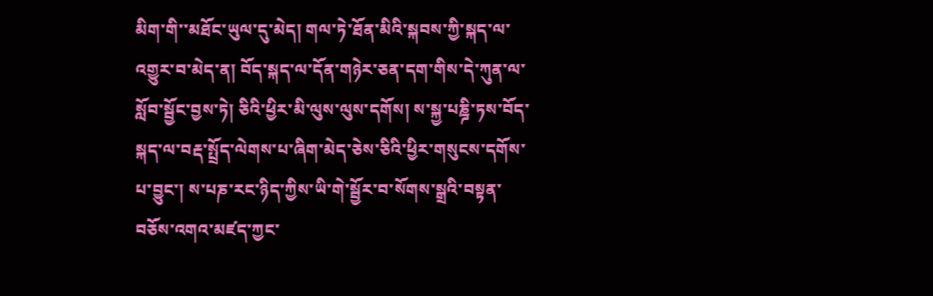མིག་གི་་མཐོང་ཡུལ་དུ་མེད། གལ་ཏེ་ཐོན་མིའི་སྐབས་ཀྱི་སྐད་ལ་འགྱུར་བ་མེད་ན། བོད་སྐད་ལ་དོན་གཉེར་ཅན་དག་གིས་དེ་ཀུན་ལ་སློབ་སྦྱོང་བྱས་ཏེ། ཅིའི་ཕྱིར་མི་ལུས་ལུས་དགོས། ས་སྐྱ་པཎྜི་ཏས་བོད་སྐད་ལ་བརྡ་སྤྲོད་ལེགས་པ་ཞིག་མེད་ཅེས་ཅིའི་ཕྱིར་གསུངས་དགོས་པ་བྱུང་། ས་པཎ་རང་ཉིད་ཀྱིས་ཡི་གེ་སྦྱོར་བ་སོགས་སྒྲའི་བསྟན་བཅོས་འགའ་མཛད་ཀྱང་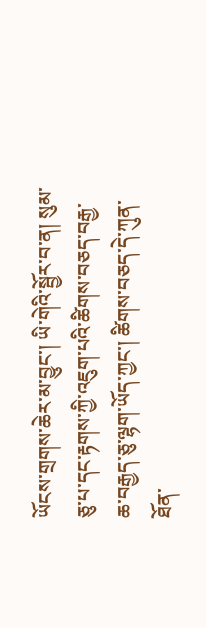ཡོངས་གྲགས་ཆེར་མ་བྱུང་། ཡི་གེའི་སྦྱོར་བ་ན། སུམ་ཅུ་པ་དང་རྟགས་ཀྱི་འཇུག་པའི་ཚིགས་བཅད་བརྒྱ་ཆ་བརྒྱད་ཅུ་ལྷག་ཡོད་ཀྱང་། ཚིགས་བཅད་དེ་ཀུན་ཐོན་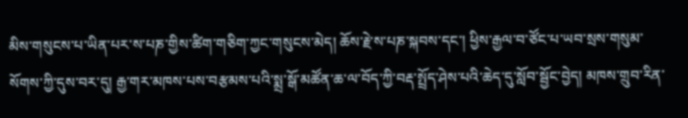མིས་གསུངས་པ་ཡིན་པར་ས་པཎ་གྱིས་ཚིག་གཅིག་ཀྱང་གསུངས་མེད། ཆོས་རྗེ་ས་པཎ་སྐབས་དང་། ཕྱིས་རྒྱལ་བ་ཙོང་པ་ཡབ་སྲས་གསུམ་སོགས་ཀྱི་དུས་བར་དུ། རྒྱ་གར་མཁས་པས་བརྩམས་པའི་སྨྲ་སྒོ་མཚོན་ཆ་ལ་བོད་ཀྱི་བརྡ་སྤྲོད་ཤེས་པའི་ཆེད་དུ་སློབ་སྦྱོང་བྱེད། མཁས་གྲུབ་རིན་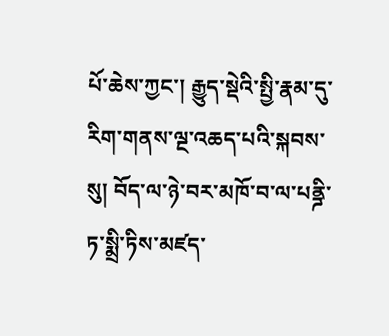པོ་ཆེས་ཀྱང་། རྒྱུད་སྡེའི་སྤྱི་རྣམ་དུ་རིག་གནས་ལྔ་འཆད་པའི་སྐབས་སུ། བོད་ལ་ཉེ་བར་མཁོ་བ་ལ་པནྜི་ཏ་སྨྲི་ཏིས་མཛད་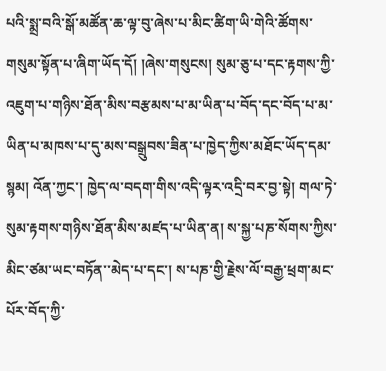པའི་སྨྲ་བའི་སྒོ་མཚོན་ཆ་ལྟ་བུ་ཞེས་པ་མིང་ཚིག་ཡི་གེའི་ཚོགས་གསུམ་སྟོན་པ་ཞིག་ཡོད་དོ། །ཞེས་གསུངས། སུམ་ཅུ་པ་དང་རྟགས་ཀྱི་འཇུག་པ་གཉིས་ཐོན་མིས་བརྩམས་པ་མ་ཡིན་པ་བོད་དང་བོད་པ་མ་ཡིན་པ་མཁས་པ་དུ་མས་བསྒྲུབས་ཟིན་པ་ཁྱེད་ཀྱིས་མཐོང་ཡོད་དམ་སྙམ། འོན་ཀྱང་། ཁྱེད་ལ་བདག་གིས་འདི་ལྟར་འདྲི་བར་བྱ་སྟེ། གལ་ཏེ་སུམ་རྟགས་གཉིས་ཐོན་མིས་མཛད་པ་ཡིན་ན། ས་སྐྱ་པཎ་སོགས་ཀྱིས་མིང་ཙམ་ཡང་བཏོན་་མེད་པ་དང་། ས་པཎ་གྱི་རྗེས་ལོ་བརྒྱ་ཕྲག་མང་པོར་བོད་ཀྱི་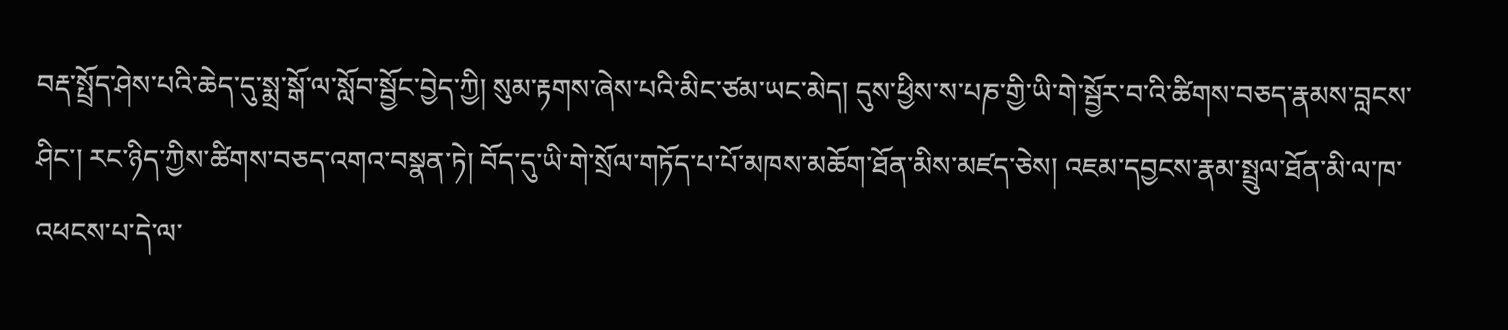བརྡ་སྤྲོད་ཤེས་པའི་ཆེད་དུ་སྨྲ་སྒོ་ལ་སློབ་སྦྱོང་བྱེད་ཀྱི། སུམ་རྟགས་ཞེས་པའི་མིང་ཙམ་ཡང་མེད། དུས་ཕྱིས་ས་པཎ་གྱི་ཡི་གེ་སྦྱོར་བ་འི་ཚིགས་བཅད་རྣམས་བླངས་ཤིང་། རང་ཉིད་ཀྱིས་ཚིགས་བཅད་འགའ་བསྣན་ཏེ། བོད་དུ་ཡི་གེ་སྲོལ་གཏོད་པ་པོ་མཁས་མཆོག་ཐོན་མིས་མཛད་ཅེས། འཇམ་དབྱངས་རྣམ་སྤྲུལ་ཐོན་མི་ལ་ཁ་འཕངས་པ་དེ་ལ་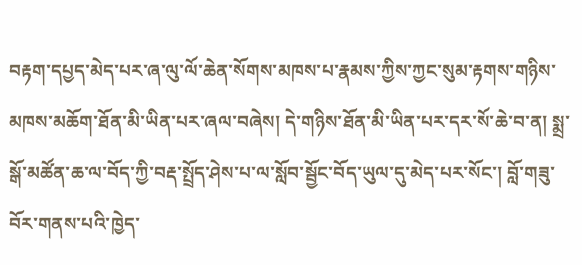བརྟག་དཔྱད་མེད་པར་ཞ་ལུ་ལོ་ཆེན་སོགས་མཁས་པ་རྣམས་ཀྱིས་ཀྱང་སུམ་རྟགས་གཉིས་མཁས་མཆོག་ཐོན་མི་ཡིན་པར་ཞལ་བཞེས། དེ་གཉིས་ཐོན་མི་ཡིན་པར་དར་སོ་ཆེ་བ་ན། སྨྲ་སྒོ་མཚོན་ཆ་ལ་བོད་ཀྱི་བརྡ་སྤྲོད་ཤེས་པ་ལ་སློབ་སྦྱོང་བོད་ཡུལ་དུ་མེད་པར་སོང་། བློ་གཟུ་བོར་གནས་པའི་ཁྱེད་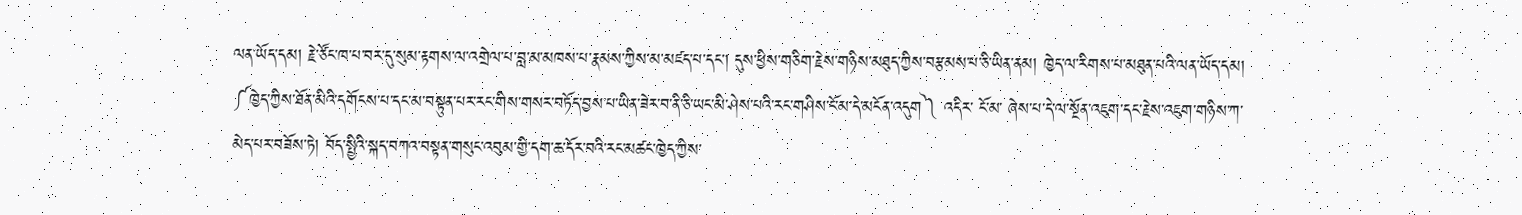ལན་ཡོད་དམ། རྗེ་ཙོང་ཁ་པ་བར་དུ་སུམ་རྟགས་ལ་འགྲེལ་པ་བླ་མ་མཁས་པ་རྣམས་ཀྱིས་མ་མཛད་པ་དང་། དུས་ཕྱིས་གཅིག་རྗེས་གཉིས་མཐུད་ཀྱིས་བརྩམས་པ་ཅི་ཡིན་ནམ། ཁྱེད་ལ་རིགས་པ་མཐུན་པའི་ལན་ཡོད་དམ། ༼ཁྱེད་ཀྱིས་ཐོན་མིའི་དགོངས་པ་དང་མ་བསྟུན་པར་རང་གིས་གསར་བཏོད་བྱས་པ་ཡིན་ཟེར་བ་ནི་ཅི་ཡང་མི་ཤེས་པའི་རང་གཤིས་ངོ་མ་དེ་མངོན་འདུག༽ འདིར་ ངོ་མ་ ཞེས་པ་དེ་ལ་སྔོན་འཇུག་དང་རྗེས་འཇུག་གཉིས་ཀ་མེད་པར་བཟོས་ཏེ། བོད་སྤྱིའི་སྐད་བཀའ་བསྟན་གསུང་འབུམ་གྱི་དག་ཆ་དོར་བའི་རང་མཚང་ཁྱེད་ཀྱིས་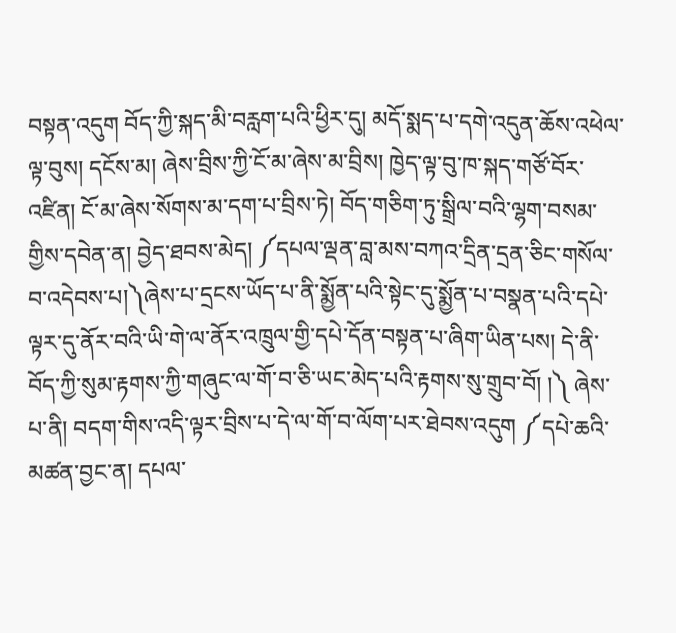བསྟན་འདུག བོད་ཀྱི་སྐད་མི་བརླག་པའི་ཕྱིར་དུ། མདོ་སྨད་པ་དགེ་འདུན་ཆོས་འཕེལ་ལྟ་བུས། དངོས་མ། ཞེས་བྲིས་ཀྱི་ངོ་མ་ཞེས་མ་བྲིས། ཁྱེད་ལྟ་བུ་ཁ་སྐད་གཙོ་བོར་འཛིན། ངོ་མ་ཞེས་སོགས་མ་དག་པ་བྲིས་ཏེ། བོད་གཅིག་ཏུ་སྒྲིལ་བའི་ལྷག་བསམ་གྱིས་དབེན་ན། བྱེད་ཐབས་མེད། ༼དཔལ་ལྡན་བླ་མས་བཀའ་དྲིན་དྲན་ཅིང་གསོལ་བ་འདེབས་པ།༽ཞེས་པ་དྲངས་ཡོད་པ་ནི་སྨྱོན་པའི་སྟེང་དུ་སྨྱོན་པ་བསྣན་པའི་དཔེ་ལྟར་དུ་ནོར་བའི་ཡི་གེ་ལ་ནོར་འཁྲུལ་གྱི་དཔེ་དོན་བསྟན་པ་ཞིག་ཡིན་པས། དེ་ནི་བོད་ཀྱི་སུམ་རྟགས་ཀྱི་གཞུང་ལ་གོ་བ་ཅི་ཡང་མེད་པའི་རྟགས་སུ་གྲུབ་བོ། །༽ ཞེས་པ་ནི། བདག་གིས་འདི་ལྟར་བྲིས་པ་དེ་ལ་གོ་བ་ལོག་པར་ཐེབས་འདུག ༼དཔེ་ཆའི་མཚན་བྱང་ན། དཔལ་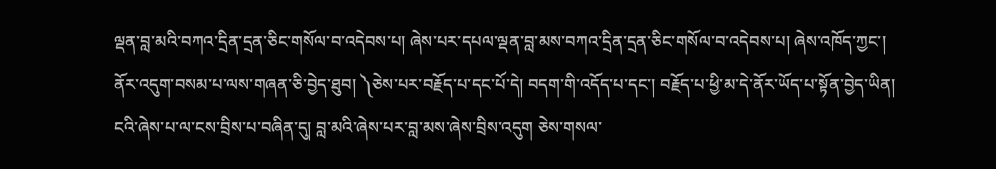ལྡན་བླ་མའི་བཀའ་དྲིན་དྲན་ཅིང་གསོལ་བ་འདེབས་པ། ཞེས་པར་དཔལ་ལྡན་བླ་མས་བཀའ་དྲིན་དྲན་ཅིང་གསོལ་བ་འདེབས་པ། ཞེས་འཁོད་ཀྱང་། ནོར་འདུག་བསམ་པ་ལས་གཞན་ཅི་བྱེད་ཐུབ། ༽ཅེས་པར་བརྗོད་པ་དང་པོ་དེ། བདག་གི་འདོད་པ་དང་། བརྗོད་པ་ཕྱི་མ་དེ་ནོར་ཡོད་པ་སྟོན་བྱེད་ཡིན། ངའི་ཞེས་པ་ལ་ངས་བྲིས་པ་བཞིན་དུ། བླ་མའི་ཞེས་པར་བླ་མས་ཞེས་བྲིས་འདུག ཅེས་གསལ་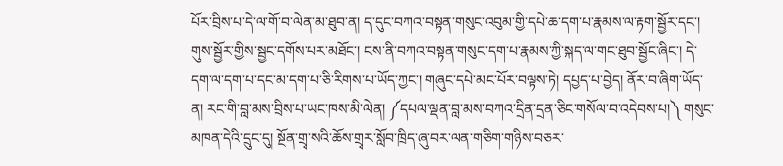པོར་བྲིས་པ་དེ་ལ་གོ་བ་ལེན་མ་ཐུབ་ན། ད་དུང་བཀའ་བསྟན་གསུང་འབུམ་གྱི་དཔེ་ཆ་དག་པ་རྣམས་ལ་རྟག་སྦྱོར་དང་། གུས་སྦྱོར་གྱིས་སྦྱང་དགོས་པར་མཐོང་། ངས་ནི་བཀའ་བསྟན་གསུང་དག་པ་རྣམས་ཀྱི་སྐད་ལ་གང་ཐུབ་སྦྱོང་ཞིང་། དེ་དག་ལ་དག་པ་དང་མ་དག་པ་ཅི་རིགས་པ་ཡོད་ཀྱང་། གཞུང་དཔེ་མང་པོར་བལྟས་ཏེ། དཔྱད་པ་བྱེད། ནོར་བ་ཞིག་ཡོད་ན། རང་གི་བླ་མས་བྲིས་པ་ཡང་ཁས་མི་ལེན། ༼དཔལ་ལྡན་བླ་མས་བཀའ་དྲིན་དྲན་ཅིང་གསོལ་བ་འདེབས་པ།༽ གསུང་མཁན་དེའི་དྲུང་དུ། སྔོན་གྲྭ་སའི་ཆོས་གྲྭར་སློབ་ཁྲིད་ཞུ་བར་ལན་གཅིག་གཉིས་བཅར་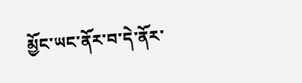མྱོང་ཡང་ནོར་བ་དེ་ནོར་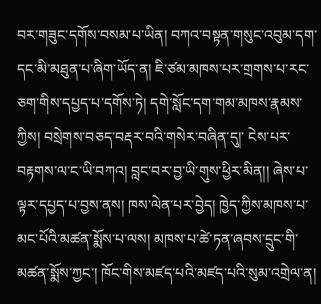བར་གཟུང་དགོས་བསམ་པ་ཡིན། བཀའ་བསྟན་གསུང་འབུམ་དག་དང་མི་མཐུན་པ་ཞིག་ཡོད་ན། ཇི་ཙམ་མཁས་པར་གྲགས་པ་རང་ཅག་གིས་དཔྱད་པ་དགོས་ཏེ། དགེ་སློང་དག་གམ་མཁས་རྣམས་ཀྱིས། བསྲེགས་བཅད་བརྡར་བའི་གསེར་བཞིན་དུ།་ ངེས་པར་བརྟགས་ལ་ང་ཡི་བཀའ། བླང་བར་བྱ་ཡི་གུས་ཕྱིར་མིན།། ཞེས་པ་ལྟར་དཔྱད་པ་བྱས་ནས། ཁས་ལེན་པར་བྱེད། ཁྱེད་ཀྱིས་མཁས་པ་མང་པོའི་མཚན་སྨོས་པ་ལས། མཁས་པ་ཚེ་ཏན་ཞབས་དྲུང་གི་མཚན་སྨོས་ཀྱང་། ཁོང་གིས་མཛད་པའི་མཛད་པའི་སུམ་འགྲེལ་ན།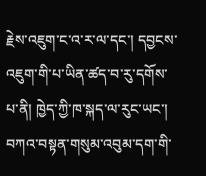རྗེས་འཇུག་ང་འ་ར་ལ་དང་། དབྱངས་འཇུག་གི་པ་ཡིན་ཚད་བ་རུ་དགོས་པ་ནི། ཁྱེད་ཀྱི་ཁ་སྐད་ལ་རུང་ཡང་། བཀའ་བསྟན་གསུམ་འབུམ་དག་གི་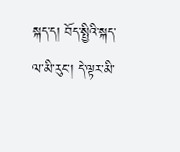སྐད་ད། བོད་སྤྱིའི་སྐད་ལ་མི་རུང་། དེ་ལྟར་མི་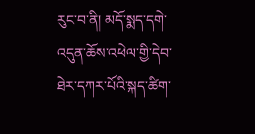རུང་བ་ནི། མདོ་སྨད་དགེ་འདུན་ཆོས་འཕེལ་གྱི་དེབ་ཐེར་དཀར་པོའི་སྐད་ཚིག་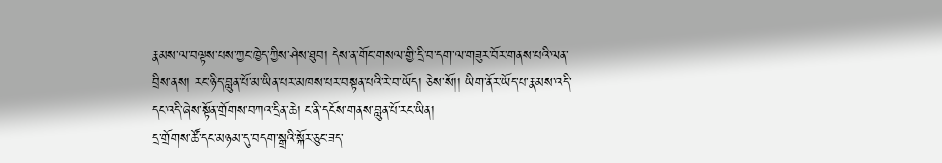རྣམས་ལ་བལྟས་པས་ཀྱང་ཁྱེད་ཀྱིས་ཤེས་ཐུབ། དེས་ན་གོང་གསལ་གྱི་དྲི་བ་དག་ལ་གཟུར་བོར་གནས་པའི་ལན་བྲིས་ནས། རང་ཉིད་བླུན་པོ་མ་ཡིན་པར་མཁས་པར་བསྟན་པའི་རེ་བ་ཡོད། ཅེས་སོ།། ཡིག་ནོར་ཡོད་པ་རྣམས་འདི་དང་འདི་ཞེས་སྟོན་གྲོགས་བཀའ་དྲིན་ཆེ། ང་ནི་དངོས་གནས་བླུན་པོ་རང་ཡིན།
དྲ་གྲོགས་ཚོ་དང་མཉམ་དུ་བདག་སྒྲའི་སྐོར་ཅུང་ཟད་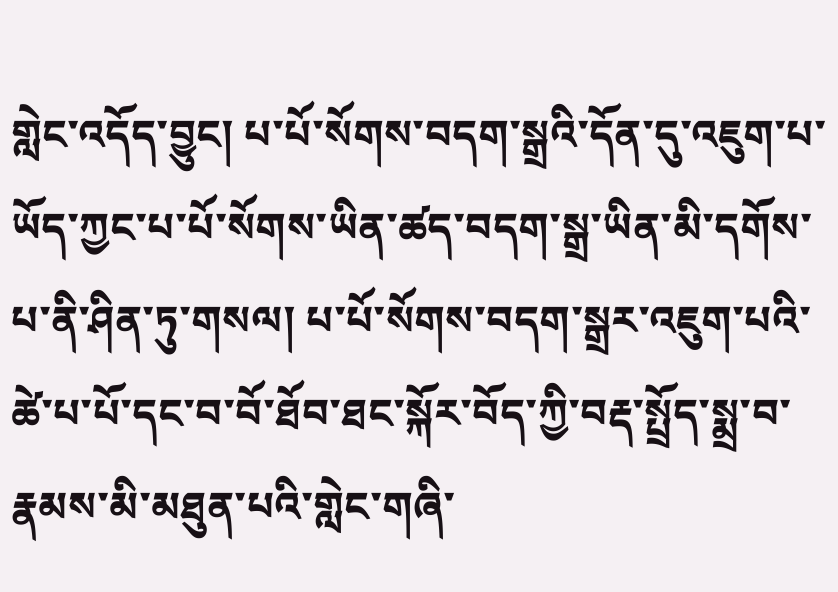གླེང་འདོད་བྱུང། པ་པོ་སོགས་བདག་སྒྲའི་དོན་དུ་འཇུག་པ་ཡོད་ཀྱང་པ་པོ་སོགས་ཡིན་ཚད་བདག་སྒྲ་ཡིན་མི་དགོས་པ་ནི་ཤིན་ཏུ་གསལ། པ་པོ་སོགས་བདག་སྒྲར་འཇུག་པའི་ཚེ་པ་པོ་དང་བ་བོ་ཐོབ་ཐང་སྐོར་བོད་ཀྱི་བརྡ་སྤྲོད་སྨྲ་བ་རྣམས་མི་མཐུན་པའི་གླེང་གཞི་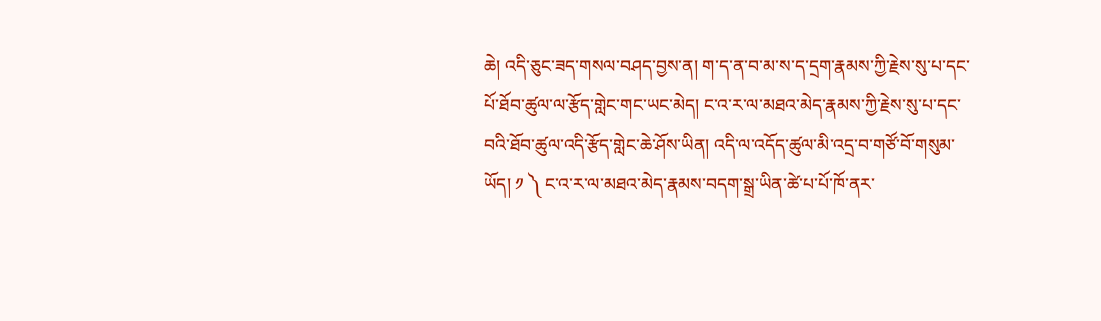ཆེ། འདི་ཅུང་ཟད་གསལ་བཤད་བྱས་ན། ག་ད་ན་བ་མ་ས་ད་དྲག་རྣམས་ཀྱི་རྗེས་སུ་པ་དང་པོ་ཐོབ་ཚུལ་ལ་རྩོད་གླེང་གང་ཡང་མེད། ང་འ་ར་ལ་མཐའ་མེད་རྣམས་ཀྱི་རྗེས་སུ་པ་དང་བའི་ཐོབ་ཚུལ་འདི་རྩོད་གླེང་ཆེ་ཤོས་ཡིན། འདི་ལ་འདོད་ཚུལ་མི་འདྲ་བ་གཙོ་བོ་གསུམ་ཡོད། ༡ ༽ ང་འ་ར་ལ་མཐའ་མེད་རྣམས་བདག་སྒྲ་ཡིན་ཚེ་པ་པོ་ཁོ་ནར་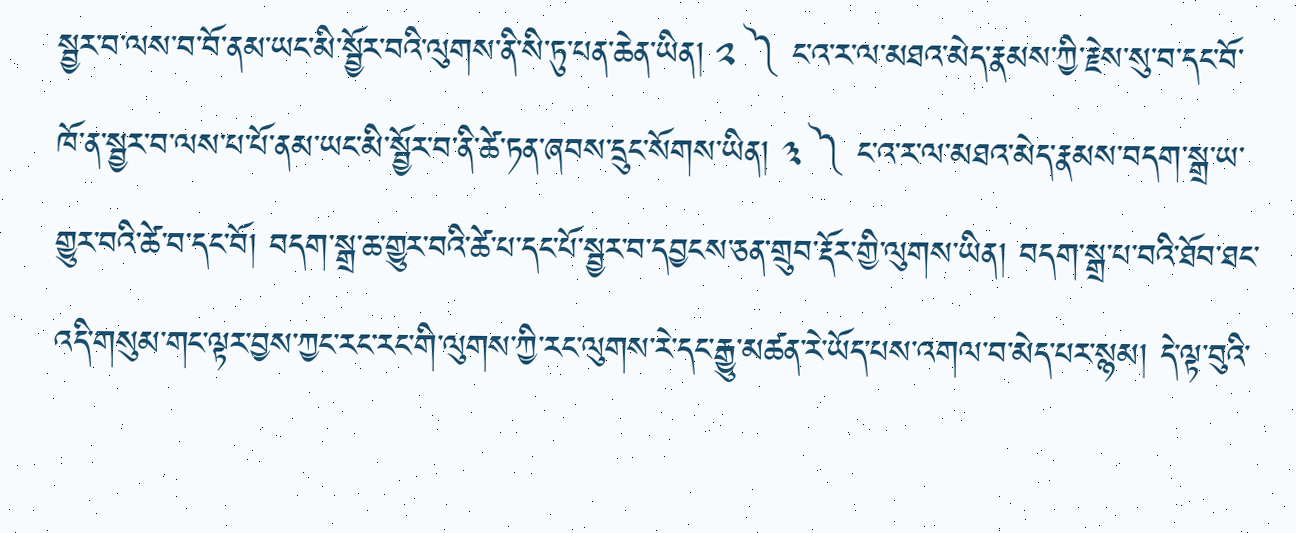སྦྱར་བ་ལས་བ་བོ་ནམ་ཡང་མི་སྦྱོར་བའི་ལུགས་ནི་སི་ཏུ་པན་ཆེན་ཡིན། ༢ ༽ ང་འ་ར་ལ་མཐའ་མེད་རྣམས་ཀྱི་རྗེས་སུ་བ་དང་བོ་ཁོ་ན་སྦྱར་བ་ལས་པ་པོ་ནམ་ཡང་མི་སྦྱོར་བ་ནི་ཚེ་ཏན་ཞབས་དྲུང་སོགས་ཡིན། ༣ ༽ ང་འ་ར་ལ་མཐའ་མེད་རྣམས་བདག་སྒྲ་ཡ་གྱུར་བའི་ཚེ་བ་དང་བོ། བདག་སྒྲ་ཆ་གྱུར་བའི་ཚེ་པ་དང་པོ་སྦྱར་བ་དབྱངས་ཅན་གྲུབ་རྡོར་གྱི་ལུགས་ཡིན། བདག་སྒྲ་པ་བའི་ཐོབ་ཐང་འདི་གསུམ་གང་ལྟར་བྱས་ཀྱང་རང་རང་གི་ལུགས་ཀྱི་རང་ལུགས་རེ་དང་རྒྱུ་མཚན་རེ་ཡོད་པས་འགལ་བ་མེད་པར་སྙམ། དེ་ལྟ་བུའི་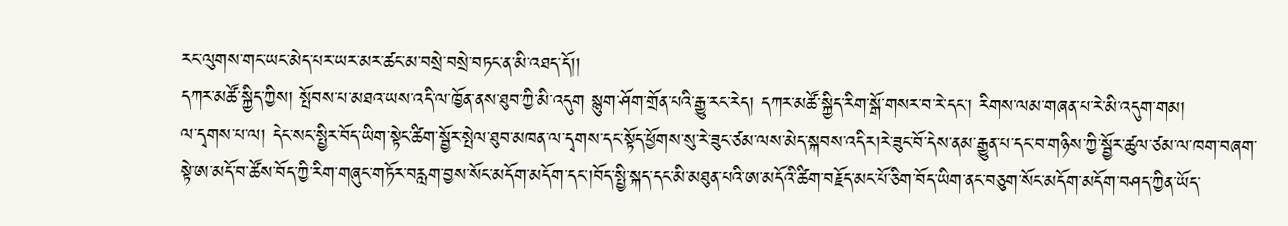རང་ལུགས་གང་ཡང་མེད་པར་ཡར་མར་ཚང་མ་བསྲེ་བསྲེ་བཏང་ན་མི་འཐད་དོ།།
དཀར་མཚོ་སྐྱིད་ཀྱིས། སྤོབས་པ་མཐའ་ཡས་འདི་ལ་ཁྱོན་ནས་ཐུབ་ཀྱི་མི་འདུག སྙུག་ཤོག་གྲོན་པའི་རྒྱུ་རང་རེད། དཀར་མཚོ་སྐྱིད་རིག་སྒོ་གསར་བ་རེ་དང་། རིགས་ལམ་གཞན་པ་རེ་མི་འདུག་གམ།
ལ་དྭགས་པ་ལ། དེང་སང་སྤྱིར་བོད་ཡིག་སྟེང་ཚིག་སྦྱོར་སྤེལ་ཐུབ་མཁན་ལ་དྭགས་དང་སྟོད་ཕྱོགས་སུ་རེ་ཟུང་ཙམ་ལས་མེད་སྐབས་འདིར།རེ་ཟུང་བོ་དེས་ནམ་རྒྱུན་པ་དང་བ་གཉིས་ཀྱི་སྦྱོར་ཚུལ་ཙམ་ལ་ཁག་བཞག་སྟེ་ཨ་མདོ་བ་ཚོས་བོད་ཀྱི་རིག་གཞུང་གཏོར་བརླག་བྱས་སོང་མདོག་མདོག་དང་།བོད་སྤྱི་སྐད་དང་མི་མཐུན་པའི་ཨ་མདོའི་ཚིག་བརྗོད་མང་པོ་ཅིག་བོད་ཡིག་ནང་བཅུག་སོང་མདོག་མདོག་བཤད་ཀྱིན་ཡོད་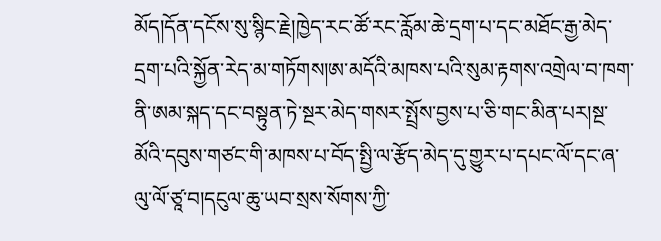མོད།དོན་དངོས་སུ་སྙིང་རྗེ།ཁྱེད་རང་ཚོ་རང་རློམ་ཆེ་དྲག་པ་དང་མཐོང་རྒྱ་མེད་དྲག་པའི་སྐྱོན་རེད་མ་གཏོགས།ཨ་མདོའི་མཁས་པའི་སུམ་རྟགས་འགྲེལ་བ་ཁག་ནི་ཨམ་སྐད་དང་བསྟུན་ཏེ་སྔར་མེད་གསར་སྤྲོས་བྱས་པ་ཅི་གང་མིན་པར།སྔ་མོའི་དབུས་གཙང་གི་མཁས་པ་བོད་སྤྱི་ལ་རྩོད་མེད་དུ་གྱུར་པ་དཔང་ལོ་དང་ཞ་ལུ་ལོ་ཙཱ་བ།དངུལ་ཆུ་ཡབ་སྲས་སོགས་ཀྱི་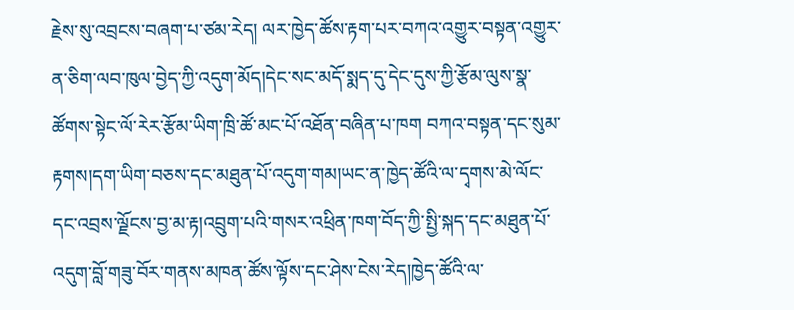རྗེས་སུ་འབྲངས་བཞག་པ་ཙམ་རེད། ལར་ཁྱེད་ཚོས་རྟག་པར་བཀའ་འགྱུར་བསྟན་འགྱུར་ན་ཅིག་ལབ་ཁུལ་བྱེད་ཀྱི་འདུག་མོད།དེང་སང་མདོ་སྨད་དུ་དེང་དུས་ཀྱི་རྩོམ་ལུས་སྣ་ཚོགས་སྟེང་ལོ་རེར་རྩོམ་ཡིག་ཁྲི་ཚོ་མང་པོ་འཐོན་བཞིན་པ་ཁག བཀའ་བསྟན་དང་སུམ་རྟགས།དག་ཡིག་བཅས་དང་མཐུན་པོ་འདུག་གམ།ཡང་ན་ཁྱེད་ཚོའི་ལ་དྭགས་མེ་ལོང་དང་འབྲས་ལྗོངས་བྱ་མ་རྟ།འབྲུག་པའི་གསར་འཕྲིན་ཁག་བོད་ཀྱི་སྤྱི་སྐད་དང་མཐུན་པོ་འདུག་བློ་གཟུ་བོར་གནས་མཁན་ཚོས་ལྟོས་དང་ཤེས་ངེས་རེད།ཁྱེད་ཚོའི་ལ་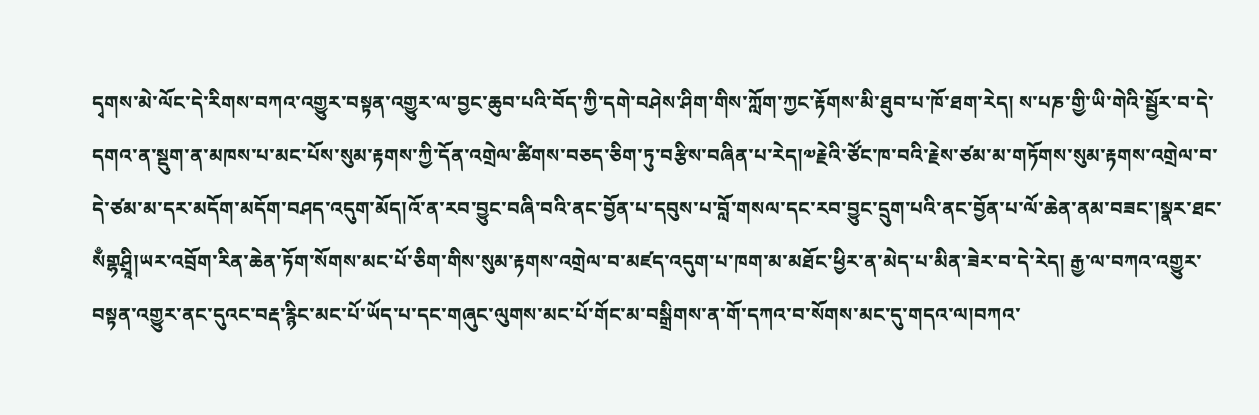དྭགས་མེ་ལོང་དེ་རིགས་བཀའ་འགྱུར་བསྟན་འགྱུར་ལ་བྱང་ཆུབ་པའི་བོད་ཀྱི་དགེ་བཤེས་ཤིག་གིས་ཀློག་ཀྱང་རྟོགས་མི་ཐུབ་པ་ཁོ་ཐག་རེད། ས་པཎ་གྱི་ཡི་གེའི་སྦྱོར་བ་དེ་དགའ་ན་སྡུག་ན་མཁས་པ་མང་པོས་སུམ་རྟགས་ཀྱི་དོན་འགྲེལ་ཚིགས་བཅད་ཅིག་ཏུ་བརྩིས་བཞིན་པ་རེད།༧རྗེའི་ཙོང་ཁ་བའི་རྗེས་ཙམ་མ་གཏོགས་སུམ་རྟགས་འགྲེལ་བ་དེ་ཙམ་མ་དར་མདོག་མདོག་བཤད་འདུག་མོད།འོ་ན་རབ་བྱུང་བཞི་བའི་ནང་བྱོན་པ་དབུས་པ་བློ་གསལ་དང་རབ་བྱུང་དྲུག་པའི་ནང་བྱོན་པ་ལོ་ཆེན་ནམ་བཟང་།སྣར་ཐང་སྃགྷཤྲཱི།ཡར་འབྲོག་རིན་ཆེན་ཏོག་སོགས་མང་པོ་ཅིག་གིས་སུམ་རྟགས་འགྲེལ་བ་མཛད་འདུག་པ་ཁག་མ་མཐོང་ཕྱིར་ན་མེད་པ་མིན་ཟེར་བ་དེ་རེད། རྒྱ་ལ་བཀའ་འགྱུར་བསྟན་འགྱུར་ནང་དུའང་བརྡ་རྙིང་མང་པོ་ཡོད་པ་དང་གཞུང་ལུགས་མང་པོ་གོང་མ་བསྒྲིགས་ན་གོ་དཀའ་བ་སོགས་མང་དུ་གདའ་ལ།བཀའ་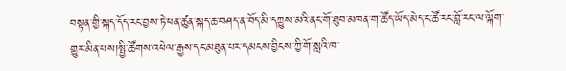བསྟན་གྱི་སྐད་དོད་རང་བྱས་ཏེ་ཕན་ཚུན་སྐད་ཆ་བཤད་ན་བོད་མི་དཀྱུས་མའི་ནང་གོ་ཐུབ་མཁན་ག་ཚོད་ཡོད་མེད་ང་ཚོ་རང་བློ་རང་ལ་ལྐོག་གྱུར་མིན་པས།སྤྱི་ཚོགས་འཕེལ་རྒྱས་དང་མཐུན་པར་དམངས་བྱིངས་ཀྱི་གོ་སླའི་ཁ་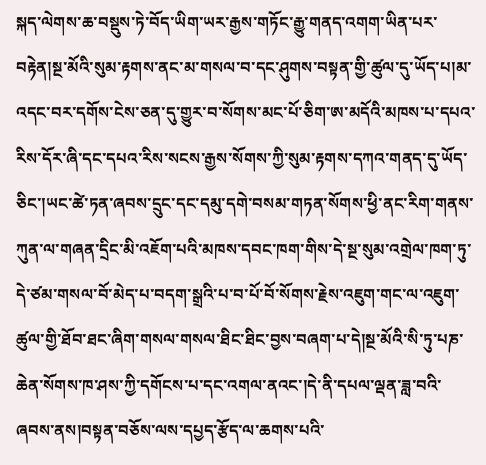སྐད་ལེགས་ཆ་བསྡུས་ཏེ་བོད་ཡིག་ཡར་རྒྱས་གཏོང་རྒྱུ་གནད་འགག་ཡིན་པར་བརྟེན།སྔ་མོའི་སུམ་རྟགས་ནང་མ་གསལ་བ་དང་ཤུགས་བསྟན་གྱི་ཚུལ་དུ་ཡོད་པ།མ་འདང་བར་དགོས་ངེས་ཅན་དུ་གྱུར་བ་སོགས་མང་པོ་ཅིག་ཨ་མདོའི་མཁས་པ་དཔའ་རིས་དོར་ཞི་དང་དཔའ་རིས་སངས་རྒྱས་སོགས་ཀྱི་སུམ་རྟགས་དཀའ་གནད་དུ་ཡོད་ཅིང་།ཡང་ཚེ་ཏན་ཞབས་དྲུང་དང་དམུ་དགེ་བསམ་གཏན་སོགས་ཕྱི་ནང་རིག་གནས་ཀུན་ལ་གཞན་དྲིང་མི་འཇོག་པའི་མཁས་དབང་ཁག་གིས་དེ་སྔ་སུམ་འགྲེལ་ཁག་ཏུ་དེ་ཙམ་གསལ་བོ་མེད་པ་བདག་སྒྲའི་པ་བ་པོ་བོ་སོགས་རྗེས་འཇུག་གང་ལ་འཇུག་ཚུལ་གྱི་ཐོབ་ཐང་ཞིག་གསལ་གསལ་ཐིང་ཐིང་བྱས་བཞག་པ་དེ།སྔ་མོའི་སི་ཏུ་པཎ་ཆེན་སོགས་ཁ་ཤས་ཀྱི་དགོངས་པ་དང་འགལ་ནའང་།དེ་ནི་དཔལ་ལྡན་ཟླ་བའི་ཞབས་ནས།བསྟན་བཅོས་ལས་དཔྱད་རྩོད་ལ་ཆགས་པའི་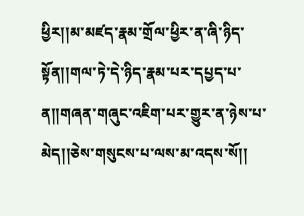ཕྱིར།།མ་མཛད་རྣམ་གྲོལ་ཕྱིར་ན་ཞི་ཉིད་སྟོན།།གལ་ཏེ་དེ་ཉིད་རྣམ་པར་དཔྱད་པ་ན།།གཞན་གཞུང་འཇིག་པར་གྱུར་ན་ཉེས་པ་མེད།།ཅེས་གསུངས་པ་ལས་མ་འདས་སོ།།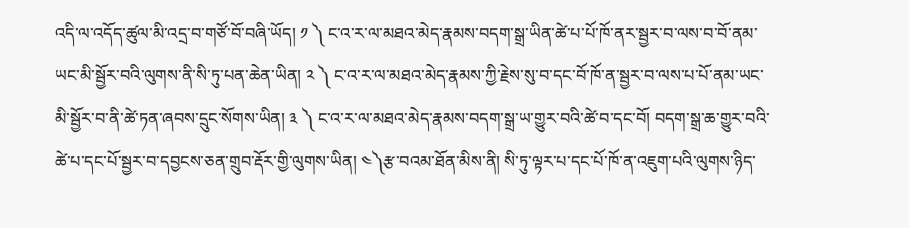འདི་ལ་འདོད་ཚུལ་མི་འདྲ་བ་གཙོ་བོ་བཞི་ཡོད། ༡ ༽ ང་འ་ར་ལ་མཐའ་མེད་རྣམས་བདག་སྒྲ་ཡིན་ཚེ་པ་པོ་ཁོ་ནར་སྦྱར་བ་ལས་བ་བོ་ནམ་ཡང་མི་སྦྱོར་བའི་ལུགས་ནི་སི་ཏུ་པན་ཆེན་ཡིན། ༢ ༽ ང་འ་ར་ལ་མཐའ་མེད་རྣམས་ཀྱི་རྗེས་སུ་བ་དང་བོ་ཁོ་ན་སྦྱར་བ་ལས་པ་པོ་ནམ་ཡང་མི་སྦྱོར་བ་ནི་ཚེ་ཏན་ཞབས་དྲུང་སོགས་ཡིན། ༣ ༽ ང་འ་ར་ལ་མཐའ་མེད་རྣམས་བདག་སྒྲ་ཡ་གྱུར་བའི་ཚེ་བ་དང་བོ། བདག་སྒྲ་ཆ་གྱུར་བའི་ཚེ་པ་དང་པོ་སྦྱར་བ་དབྱངས་ཅན་གྲུབ་རྡོར་གྱི་ལུགས་ཡིན། ༤༽རྩ་བའམ་ཐོན་མིས་ནི། སི་ཏུ་ལྟར་པ་དང་པོ་ཁོ་ན་འཇུག་པའི་ལུགས་ཉིད་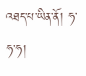འཐད་པ་ཡིན་ནོ། ཧ་ཧ་ཧ།